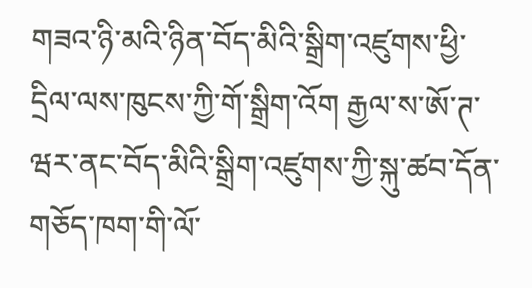གཟའ་ཉི་མའི་ཉིན་བོད་མིའི་སྒྲིག་འཛུགས་ཕྱི་དྲིལ་ལས་ཁུངས་ཀྱི་གོ་སྒྲིག་འོག རྒྱལ་ས་ཨོ་ཊ་ཝར་ནང་བོད་མིའི་སྒྲིག་འཛུགས་ཀྱི་སྐུ་ཚབ་དོན་གཅོད་ཁག་གི་ལོ་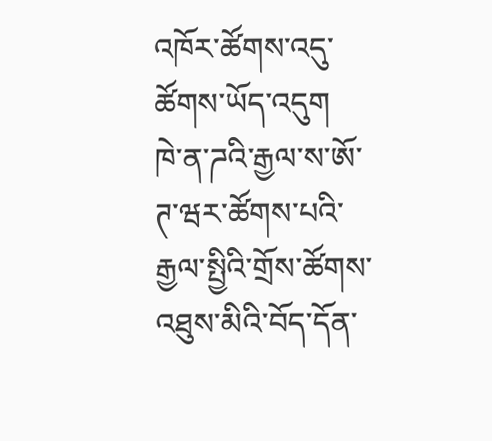འཁོར་ཚོགས་འདུ་ཚོགས་ཡོད་འདུག
ཁེ་ན་ཌའི་རྒྱལ་ས་ཨོ་ཊ་ཝར་ཚོགས་པའི་རྒྱལ་སྤྱིའི་གྲོས་ཚོགས་འཐུས་མིའི་བོད་དོན་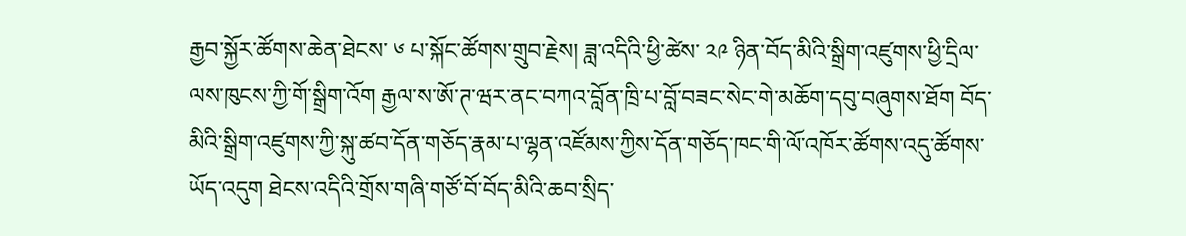རྒྱབ་སྐྱོར་ཚོགས་ཆེན་ཐེངས་ ༦ པ་སྐོང་ཚོགས་གྲུབ་རྗེས། ཟླ་འདིའི་ཕྱི་ཚེས་ ༢༩ ཉིན་བོད་མིའི་སྒྲིག་འཛུགས་ཕྱི་དྲིལ་ལས་ཁུངས་ཀྱི་གོ་སྒྲིག་འོག རྒྱལ་ས་ཨོ་ཊ་ཝར་ནང་བཀའ་བློན་ཁྲི་པ་བློ་བཟང་སེང་གེ་མཆོག་དབུ་བཞུགས་ཐོག བོད་མིའི་སྒྲིག་འཛུགས་ཀྱི་སྐུ་ཚབ་དོན་གཅོད་རྣམ་པ་ལྷན་འཛོམས་ཀྱིས་དོན་གཅོད་ཁང་གི་ལོ་འཁོར་ཚོགས་འདུ་ཚོགས་ཡོད་འདུག ཐེངས་འདིའི་གྲོས་གཞི་གཙོ་བོ་བོད་མིའི་ཆབ་སྲིད་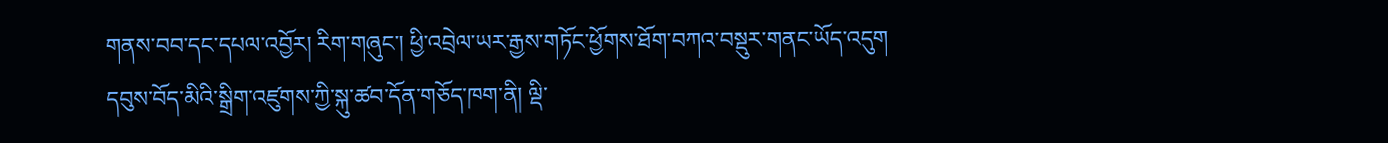གནས་བབ་དང་དཔལ་འབྱོར། རིག་གཞུང་། ཕྱི་འབྲེལ་ཡར་རྒྱས་གཏོང་ཕྱོགས་ཐོག་བཀའ་བསྡུར་གནང་ཡོད་འདུག
དབུས་བོད་མིའི་སྒྲིག་འཛུགས་ཀྱི་སྐུ་ཚབ་དོན་གཅོད་ཁག་ནི། ལྡི་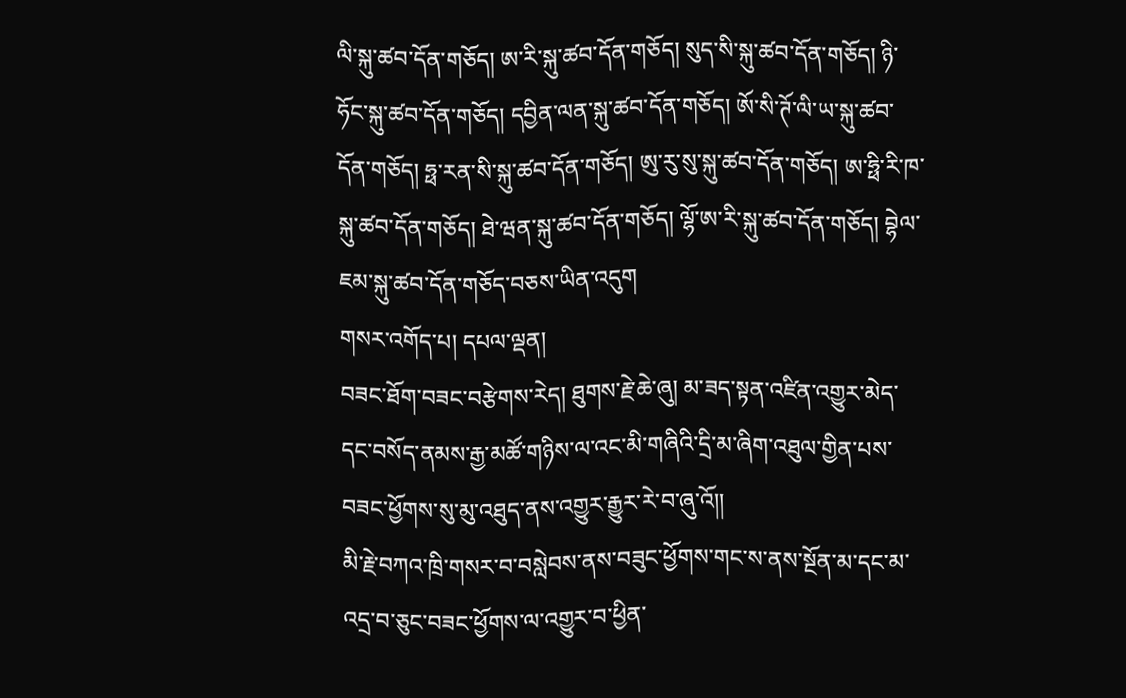ལི་སྐུ་ཚབ་དོན་གཅོད། ཨ་རི་སྐུ་ཚབ་དོན་གཅོད། སུད་སི་སྐུ་ཚབ་དོན་གཅོད། ཉི་ཧོང་སྐུ་ཚབ་དོན་གཅོད། དབྱིན་ལན་སྐུ་ཚབ་དོན་གཅོད། ཨོ་སི་ཊོ་ལི་ཡ་སྐུ་ཚབ་དོན་གཅོད། ཧྥ་རན་སི་སྐུ་ཚབ་དོན་གཅོད། ཨུ་རུ་སུ་སྐུ་ཚབ་དོན་གཅོད། ཨ་ཧྥི་རི་ཁ་སྐུ་ཚབ་དོན་གཅོད། ཐེ་ཝན་སྐུ་ཚབ་དོན་གཅོད། ལྷོ་ཨ་རི་སྐུ་ཚབ་དོན་གཅོད། བྷེལ་ཇམ་སྐུ་ཚབ་དོན་གཅོད་བཅས་ཡིན་འདུག
གསར་འགོད་པ། དཔལ་ལྡན།
བཟང་ཐོག་བཟང་བརྩེགས་རེད། ཐུགས་རྗེ་ཆེ་ཞུ། མ་ཟད་སྟན་འཛིན་འགྱུར་མེད་དང་བསོད་ནམས་རྒྱ་མཚོ་གཉིས་ལ་འང་མི་གཞིའི་དྲི་མ་ཞིག་འཐུལ་གྱིན་པས་བཟང་ཕྱོགས་སུ་མུ་འཐུད་ནས་འགྱུར་རྒྱུར་རེ་བ་ཞུ་འོ།།
མི་རྗེ་བཀའ་ཁྲི་གསར་བ་བསླེབས་ནས་བཟུང་ཕྱོགས་གང་ས་ནས་སྔོན་མ་དང་མ་འདྲ་བ་ཅུང་བཟང་ཕྱོགས་ལ་འགྱུར་བ་ཕྱིན་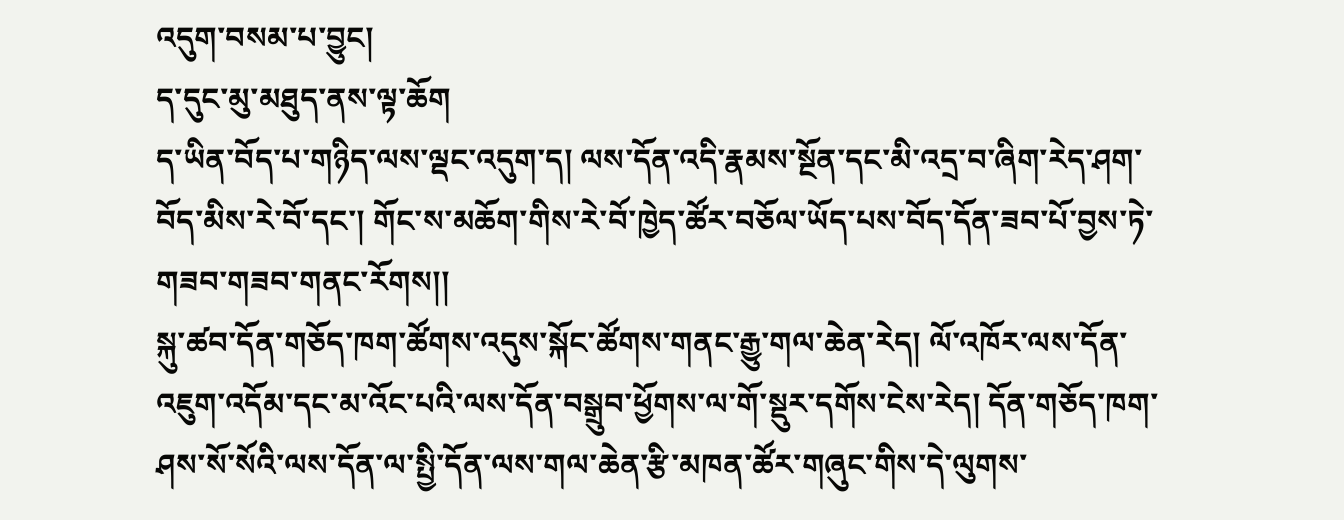འདུག་བསམ་པ་བྱུང།
ད་དུང་མུ་མཐུད་ནས་ལྟ་ཆོག
ད་ཡིན་བོད་པ་གཉིད་ལས་ལྡང་འདུག་ད། ལས་དོན་འདི་རྣམས་སྔོན་དང་མི་འདྲ་བ་ཞིག་རེད་ཤག་བོད་མིས་རེ་བོ་དང་། གོང་ས་མཆོག་གིས་རེ་བོ་ཁྱེད་ཚོར་བཅོལ་ཡོད་པས་བོད་དོན་ཟབ་པོ་བྱས་ཏེ་གཟབ་གཟབ་གནང་རོགས།།
སྐུ་ཚབ་དོན་གཅོད་ཁག་ཚོགས་འདུས་སྐོང་ཚོགས་གནང་རྒྱུ་གལ་ཆེན་རེད། ལོ་འཁོར་ལས་དོན་འཇུག་འདོམ་དང་མ་འོང་པའི་ལས་དོན་བསྒྲུབ་ཕྱོགས་ལ་གོ་སྡུར་དགོས་ངེས་རེད། དོན་གཅོད་ཁག་ཤས་སོ་སོའི་ལས་དོན་ལ་སྤྱི་དོན་ལས་གལ་ཆེན་རྩི་མཁན་ཚོར་གཞུང་གིས་དེ་ལུགས་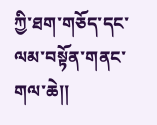ཀྱི་ཐག་གཅོད་དང་ལམ་བསྟོན་གནང་གལ་ཆེ།།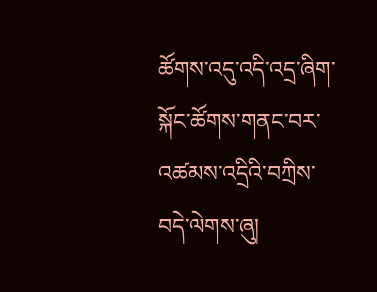ཚོགས་འདུ་འདི་འདྲ་ཞིག་སྐོང་ཚོགས་གནང་བར་འཚམས་འདྲིའི་བཀྲིས་བདེ་ལེགས་ཞུ།